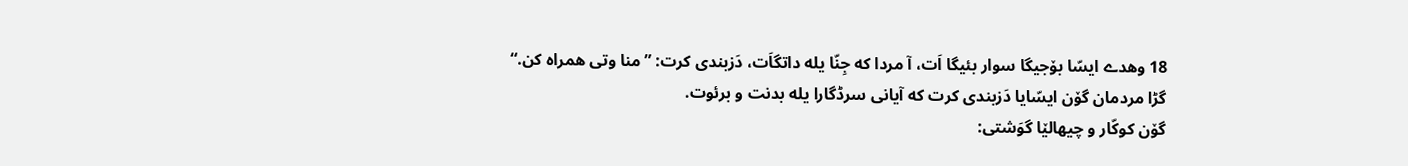18 وهدے ایسّا بۆجیگا سوار بئیگا اَت، آ مردا که جِنّا یله داتگاَت، دَزبندی کرت: ”منا وتی همراه کن.“
گڑا مردمان گۆن ایسّایا دَزبندی کرت که آیانی سرڈگارا یله بدنت و برئوت.
گۆن کوکّار و چیهالێا گوَشتی: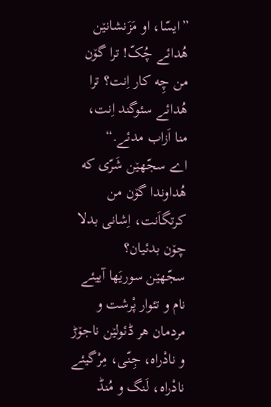”ایسّا، او مَزَنشانێن هُدائے چُکّ! ترا گۆن من چِه کار اِنت؟ ترا هُدائے سئوگند اِنت، منا اَزاب مدئے.“
اے سجّهێن شَرّی که هُداوندا گۆن من کرتگاَنت، اِشانی بدلا چۆن بدئیان؟
سجّهێن سوریَها آییئے نام و تئوار پْرشت و مردمان هر ڈئولێن ناجۆڑ و نادْراه، جِنّی، مِرْگیئے نادْراه، لَنگ و مُنڈ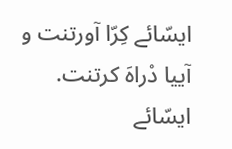ایسّائے کِرّا آورتنت و آییا دْراهَ کرتنت.
ایسّائے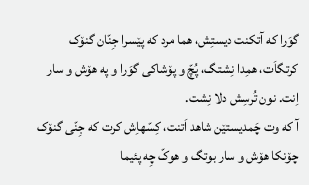گوَرا که آتکنت دیستِش، هما مرد که پێسرا جِنّان گنۆک کرتگاَت، همِدا نِشتگ، پُچّ و پۆشاکی گوَرا و په هۆش و سار اِنت. نون تُرسِش دلا نِشت.
آ که وت چَمدیستێن شاهد اَتنت، کِسّهاِش کرت که جِنّی گنۆک چۆنکا هۆش و سار بوتگ و هوکّ چِه پئیما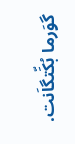گوَرما بُکِّتگاَنت.